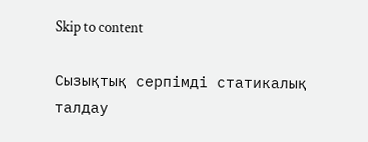Skip to content

Сызықтық серпімді статикалық талдау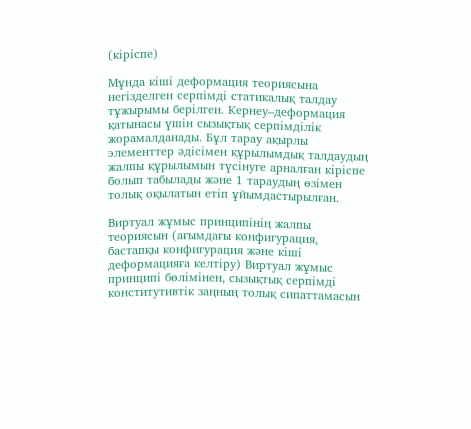(кіріспе)

Мұнда кіші деформация теориясына негізделген серпімді статикалық талдау тұжырымы берілген. Кернеу–деформация қатынасы үшін сызықтық серпімділік жорамалданады. Бұл тарау ақырлы элементтер әдісімен құрылымдық талдаудың жалпы құрылымын түсінуге арналған кіріспе болып табылады және 1 тараудың өзімен толық оқылатын етіп ұйымдастырылған.

Виртуал жұмыс принципінің жалпы теориясын (ағымдағы конфигурация, бастапқы конфигурация және кіші деформацияға келтіру) Виртуал жұмыс принципі бөлімінен, сызықтық серпімді конститутивтік заңның толық сипаттамасын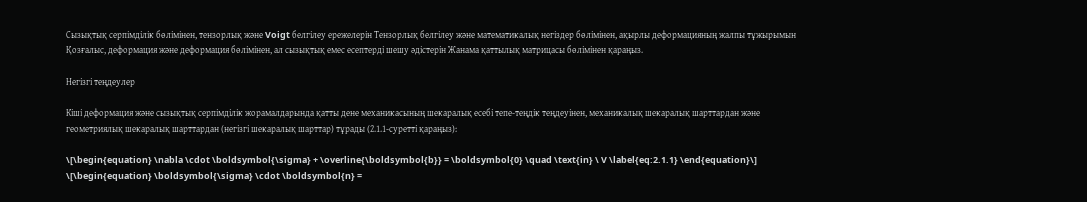Сызықтық серпімділік бөлімінен, тензорлық және Voigt белгілеу ережелерін Тензорлық белгілеу және математикалық негіздер бөлімінен, ақырлы деформацияның жалпы тұжырымын Қозғалыс, деформация және деформация бөлімінен, ал сызықтық емес есептерді шешу әдістерін Жанама қаттылық матрицасы бөлімінен қараңыз.

Негізгі теңдеулер

Кіші деформация және сызықтық серпімділік жорамалдарында қатты дене механикасының шекаралық есебі тепе-теңдік теңдеуінен, механикалық шекаралық шарттардан және геометриялық шекаралық шарттардан (негізгі шекаралық шарттар) тұрады (2.1.1-суретті қараңыз):

\[\begin{equation} \nabla \cdot \boldsymbol{\sigma} + \overline{\boldsymbol{b}} = \boldsymbol{0} \quad \text{in} \ V \label{eq:2.1.1} \end{equation}\]
\[\begin{equation} \boldsymbol{\sigma} \cdot \boldsymbol{n} =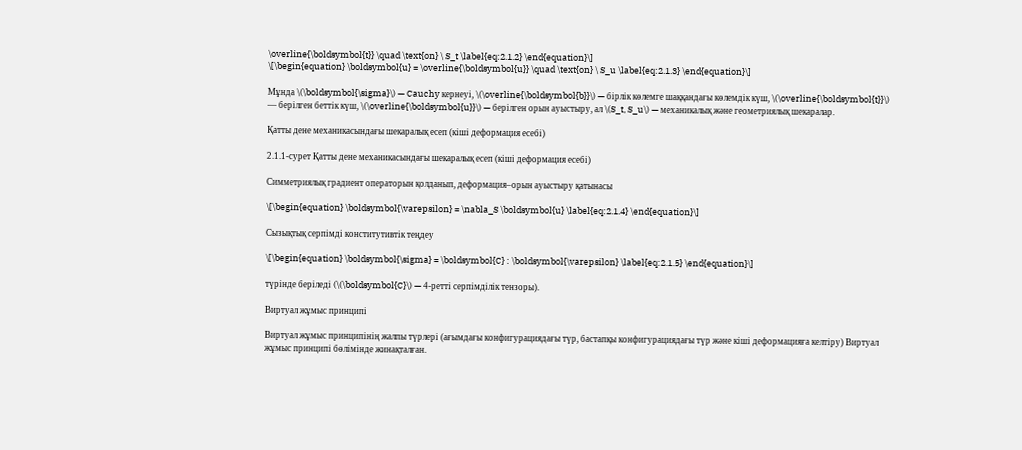\overline{\boldsymbol{t}} \quad \text{on} \ S_t \label{eq:2.1.2} \end{equation}\]
\[\begin{equation} \boldsymbol{u} = \overline{\boldsymbol{u}} \quad \text{on} \ S_u \label{eq:2.1.3} \end{equation}\]

Мұнда \(\boldsymbol{\sigma}\) — Cauchy кернеуі, \(\overline{\boldsymbol{b}}\) — бірлік көлемге шаққандағы көлемдік күш, \(\overline{\boldsymbol{t}}\) — берілген беттік күш, \(\overline{\boldsymbol{u}}\) — берілген орын ауыстыру, ал \(S_t, S_u\) — механикалық және геометриялық шекаралар.

Қатты дене механикасындағы шекаралық есеп (кіші деформация есебі)

2.1.1-сурет Қатты дене механикасындағы шекаралық есеп (кіші деформация есебі)

Симметриялық градиент операторын қолданып, деформация–орын ауыстыру қатынасы

\[\begin{equation} \boldsymbol{\varepsilon} = \nabla_S \boldsymbol{u} \label{eq:2.1.4} \end{equation}\]

Сызықтық серпімді конститутивтік теңдеу

\[\begin{equation} \boldsymbol{\sigma} = \boldsymbol{C} : \boldsymbol{\varepsilon} \label{eq:2.1.5} \end{equation}\]

түрінде беріледі (\(\boldsymbol{C}\) — 4-ретті серпімділік тензоры).

Виртуал жұмыс принципі

Виртуал жұмыс принципінің жалпы түрлері (ағымдағы конфигурациядағы түр, бастапқы конфигурациядағы түр және кіші деформацияға келтіру) Виртуал жұмыс принципі бөлімінде жинақталған.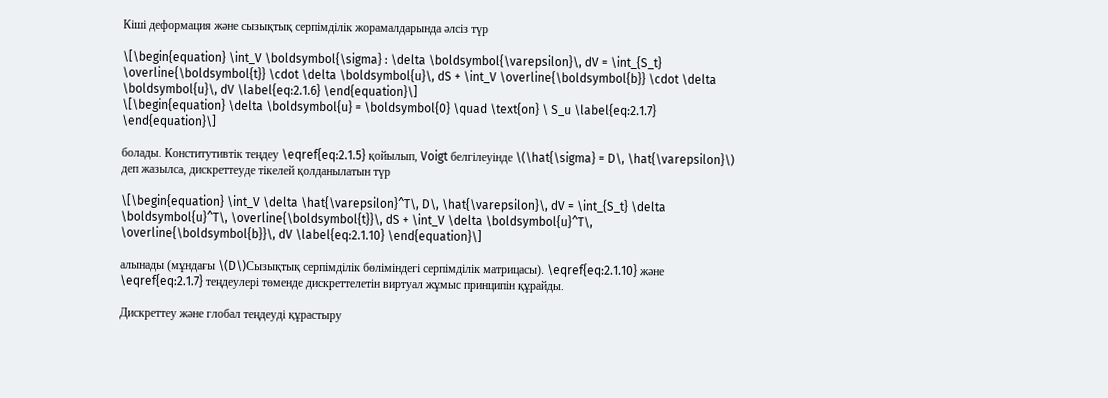Кіші деформация және сызықтық серпімділік жорамалдарында әлсіз түр

\[\begin{equation} \int_V \boldsymbol{\sigma} : \delta \boldsymbol{\varepsilon}\, dV = \int_{S_t} \overline{\boldsymbol{t}} \cdot \delta \boldsymbol{u}\, dS + \int_V \overline{\boldsymbol{b}} \cdot \delta \boldsymbol{u}\, dV \label{eq:2.1.6} \end{equation}\]
\[\begin{equation} \delta \boldsymbol{u} = \boldsymbol{0} \quad \text{on} \ S_u \label{eq:2.1.7} \end{equation}\]

болады. Конститутивтік теңдеу \eqref{eq:2.1.5} қойылып, Voigt белгілеуінде \(\hat{\sigma} = D\, \hat{\varepsilon}\) деп жазылса, дискреттеуде тікелей қолданылатын түр

\[\begin{equation} \int_V \delta \hat{\varepsilon}^T\, D\, \hat{\varepsilon}\, dV = \int_{S_t} \delta \boldsymbol{u}^T\, \overline{\boldsymbol{t}}\, dS + \int_V \delta \boldsymbol{u}^T\, \overline{\boldsymbol{b}}\, dV \label{eq:2.1.10} \end{equation}\]

алынады (мұндағы \(D\)Сызықтық серпімділік бөліміндегі серпімділік матрицасы). \eqref{eq:2.1.10} және \eqref{eq:2.1.7} теңдеулері төменде дискреттелетін виртуал жұмыс принципін құрайды.

Дискреттеу және глобал теңдеуді құрастыру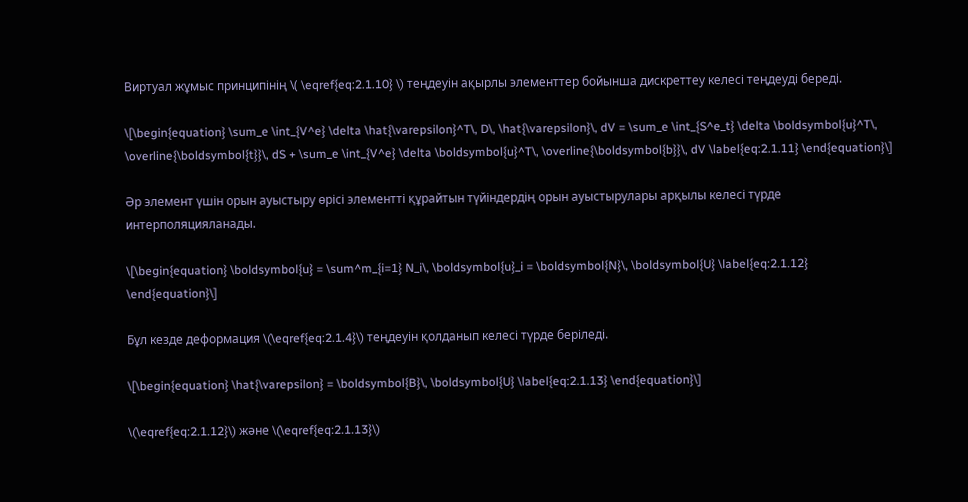Виртуал жұмыс принципінің \( \eqref{eq:2.1.10} \) теңдеуін ақырлы элементтер бойынша дискреттеу келесі теңдеуді береді.

\[\begin{equation} \sum_e \int_{V^e} \delta \hat{\varepsilon}^T\, D\, \hat{\varepsilon}\, dV = \sum_e \int_{S^e_t} \delta \boldsymbol{u}^T\, \overline{\boldsymbol{t}}\, dS + \sum_e \int_{V^e} \delta \boldsymbol{u}^T\, \overline{\boldsymbol{b}}\, dV \label{eq:2.1.11} \end{equation}\]

Әр элемент үшін орын ауыстыру өрісі элементті құрайтын түйіндердің орын ауыстырулары арқылы келесі түрде интерполяцияланады.

\[\begin{equation} \boldsymbol{u} = \sum^m_{i=1} N_i\, \boldsymbol{u}_i = \boldsymbol{N}\, \boldsymbol{U} \label{eq:2.1.12} \end{equation}\]

Бұл кезде деформация \(\eqref{eq:2.1.4}\) теңдеуін қолданып келесі түрде беріледі.

\[\begin{equation} \hat{\varepsilon} = \boldsymbol{B}\, \boldsymbol{U} \label{eq:2.1.13} \end{equation}\]

\(\eqref{eq:2.1.12}\) және \(\eqref{eq:2.1.13}\)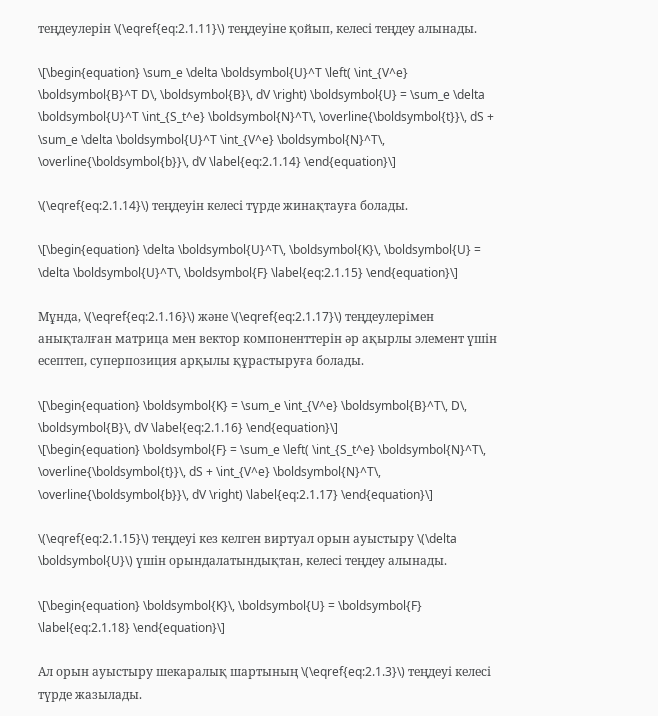теңдеулерін \(\eqref{eq:2.1.11}\) теңдеуіне қойып, келесі теңдеу алынады.

\[\begin{equation} \sum_e \delta \boldsymbol{U}^T \left( \int_{V^e} \boldsymbol{B}^T D\, \boldsymbol{B}\, dV \right) \boldsymbol{U} = \sum_e \delta \boldsymbol{U}^T \int_{S_t^e} \boldsymbol{N}^T\, \overline{\boldsymbol{t}}\, dS + \sum_e \delta \boldsymbol{U}^T \int_{V^e} \boldsymbol{N}^T\, \overline{\boldsymbol{b}}\, dV \label{eq:2.1.14} \end{equation}\]

\(\eqref{eq:2.1.14}\) теңдеуін келесі түрде жинақтауға болады.

\[\begin{equation} \delta \boldsymbol{U}^T\, \boldsymbol{K}\, \boldsymbol{U} = \delta \boldsymbol{U}^T\, \boldsymbol{F} \label{eq:2.1.15} \end{equation}\]

Мұнда, \(\eqref{eq:2.1.16}\) және \(\eqref{eq:2.1.17}\) теңдеулерімен анықталған матрица мен вектор компоненттерін әр ақырлы элемент үшін есептеп, суперпозиция арқылы құрастыруға болады.

\[\begin{equation} \boldsymbol{K} = \sum_e \int_{V^e} \boldsymbol{B}^T\, D\, \boldsymbol{B}\, dV \label{eq:2.1.16} \end{equation}\]
\[\begin{equation} \boldsymbol{F} = \sum_e \left( \int_{S_t^e} \boldsymbol{N}^T\, \overline{\boldsymbol{t}}\, dS + \int_{V^e} \boldsymbol{N}^T\, \overline{\boldsymbol{b}}\, dV \right) \label{eq:2.1.17} \end{equation}\]

\(\eqref{eq:2.1.15}\) теңдеуі кез келген виртуал орын ауыстыру \(\delta \boldsymbol{U}\) үшін орындалатындықтан, келесі теңдеу алынады.

\[\begin{equation} \boldsymbol{K}\, \boldsymbol{U} = \boldsymbol{F} \label{eq:2.1.18} \end{equation}\]

Ал орын ауыстыру шекаралық шартының \(\eqref{eq:2.1.3}\) теңдеуі келесі түрде жазылады.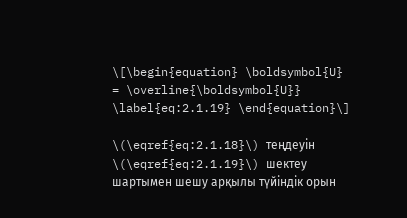\[\begin{equation} \boldsymbol{U} = \overline{\boldsymbol{U}} \label{eq:2.1.19} \end{equation}\]

\(\eqref{eq:2.1.18}\) теңдеуін \(\eqref{eq:2.1.19}\) шектеу шартымен шешу арқылы түйіндік орын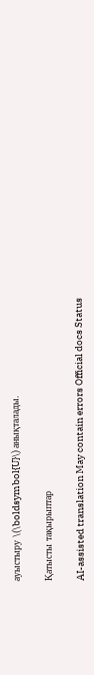ауыстыру \(\boldsymbol{U}\) анықталады.

Қатысты тақырыптар

AI-assisted translation May contain errors Official docs Status